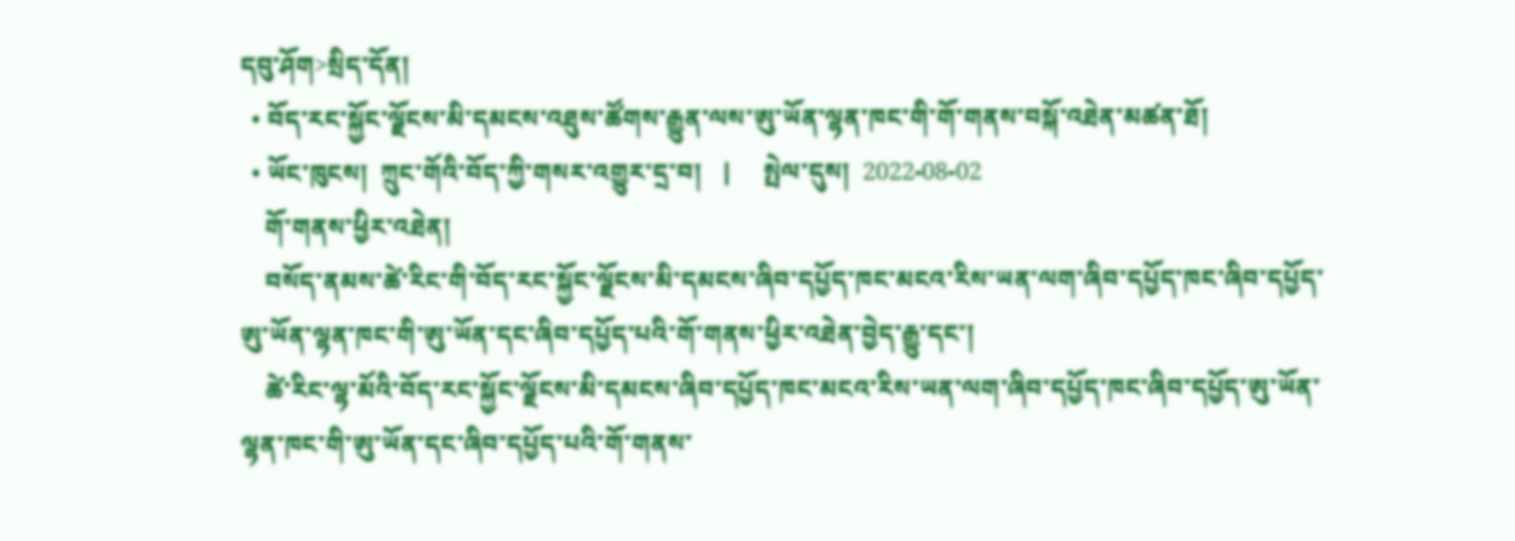དབུ་ཤོག>སྲིད་དོན།
  • བོད་རང་སྐྱོང་ལྗོངས་མི་དམངས་འཐུས་ཚོགས་རྒྱུན་ལས་ཨུ་ཡོན་ལྷན་ཁང་གི་གོ་གནས་བསྐོ་འཐེན་མཚན་ཐོ།
  • ཡོང་ཁུངས།  ཀྲུང་གོའི་བོད་ཀྱི་གསར་འགྱུར་དྲ་བ།   |     སྤེལ་དུས།  2022-08-02
    གོ་གནས་ཕྱིར་འཐེན།
    བསོད་ནམས་ཚེ་རིང་གི་བོད་རང་སྐྱོང་ལྗོངས་མི་དམངས་ཞིབ་དཔྱོད་ཁང་མངའ་རིས་ཡན་ལག་ཞིབ་དཔྱོད་ཁང་ཞིབ་དཔྱོད་ཨུ་ཡོན་ལྷན་ཁང་གི་ཨུ་ཡོན་དང་ཞིབ་དཔྱོད་པའི་གོ་གནས་ཕྱིར་འཐེན་བྱེད་རྒྱུ་དང་།
    ཚེ་རིང་ལྷ་མོའི་བོད་རང་སྐྱོང་ལྗོངས་མི་དམངས་ཞིབ་དཔྱོད་ཁང་མངའ་རིས་ཡན་ལག་ཞིབ་དཔྱོད་ཁང་ཞིབ་དཔྱོད་ཨུ་ཡོན་ལྷན་ཁང་གི་ཨུ་ཡོན་དང་ཞིབ་དཔྱོད་པའི་གོ་གནས་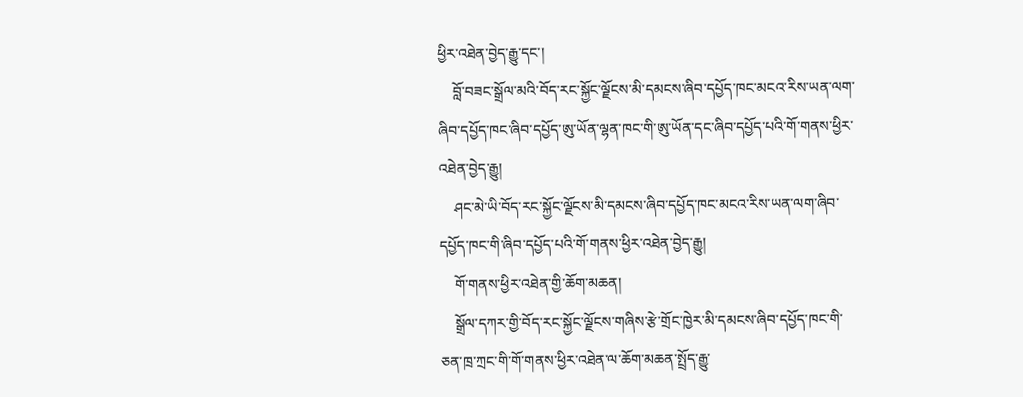ཕྱིར་འཐེན་བྱེད་རྒྱུ་དང་།
    བློ་བཟང་སྒྲོལ་མའི་བོད་རང་སྐྱོང་ལྗོངས་མི་དམངས་ཞིབ་དཔྱོད་ཁང་མངའ་རིས་ཡན་ལག་ཞིབ་དཔྱོད་ཁང་ཞིབ་དཔྱོད་ཨུ་ཡོན་ལྷན་ཁང་གི་ཨུ་ཡོན་དང་ཞིབ་དཔྱོད་པའི་གོ་གནས་ཕྱིར་འཐེན་བྱེད་རྒྱུ།
    ཤང་མེ་ཡི་བོད་རང་སྐྱོང་ལྗོངས་མི་དམངས་ཞིབ་དཔྱོད་ཁང་མངའ་རིས་ཡན་ལག་ཞིབ་དཔྱོད་ཁང་གི་ཞིབ་དཔྱོད་པའི་གོ་གནས་ཕྱིར་འཐེན་བྱེད་རྒྱུ།
    གོ་གནས་ཕྱིར་འཐེན་གྱི་ཆོག་མཆན།
    སྒྲོལ་དཀར་གྱི་བོད་རང་སྐྱོང་ལྗོངས་གཞིས་རྩེ་གྲོང་ཁྱེར་མི་དམངས་ཞིབ་དཔྱོད་ཁང་གི་ཅན་ཁྲ་ཀྲང་གི་གོ་གནས་ཕྱིར་འཐེན་ལ་ཆོག་མཆན་སྤྲོད་རྒྱུ་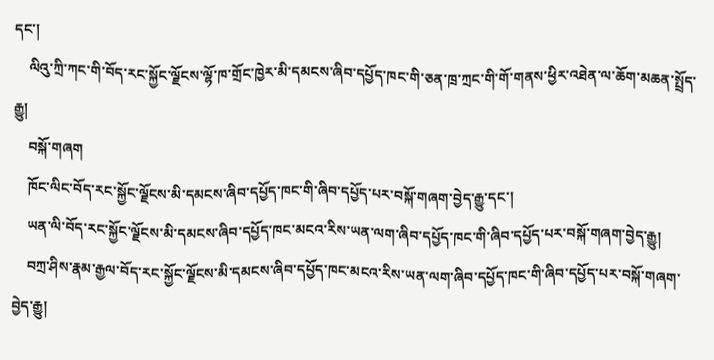དང་།
    ལིའུ་ཀྲི་ཀང་གི་བོད་རང་སྐྱོང་ལྗོངས་ལྷོ་ཁ་གྲོང་ཁྱེར་མི་དམངས་ཞིབ་དཔྱོད་ཁང་གི་ཅན་ཁྲ་ཀྲང་གི་གོ་གནས་ཕྱིར་འཐེན་ལ་ཆོག་མཆན་སྤྲོད་རྒྱུ།
    བསྐོ་གཞག
    ཁོང་ལིང་བོད་རང་སྐྱོང་ལྗོངས་མི་དམངས་ཞིབ་དཔྱོད་ཁང་གི་ཞིབ་དཔྱོད་པར་བསྐོ་གཞག་བྱེད་རྒྱུ་དང་།
    ཡན་ལི་བོད་རང་སྐྱོང་ལྗོངས་མི་དམངས་ཞིབ་དཔྱོད་ཁང་མངའ་རིས་ཡན་ལག་ཞིབ་དཔྱོད་ཁང་གི་ཞིབ་དཔྱོད་པར་བསྐོ་གཞག་བྱེད་རྒྱུ།
    བཀྲ་ཤིས་རྣམ་རྒྱལ་བོད་རང་སྐྱོང་ལྗོངས་མི་དམངས་ཞིབ་དཔྱོད་ཁང་མངའ་རིས་ཡན་ལག་ཞིབ་དཔྱོད་ཁང་གི་ཞིབ་དཔྱོད་པར་བསྐོ་གཞག་བྱེད་རྒྱུ།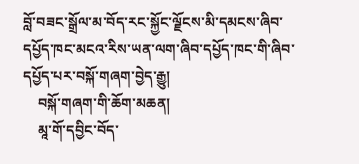བློ་བཟང་སྒྲོལ་མ་བོད་རང་སྐྱོང་ལྗོངས་མི་དམངས་ཞིབ་དཔྱོད་ཁང་མངའ་རིས་ཡན་ལག་ཞིབ་དཔྱོད་ཁང་གི་ཞིབ་དཔྱོད་པར་བསྐོ་གཞག་བྱེད་རྒྱུ།
    བསྐོ་གཞག་གི་ཆོག་མཆན།
    མཱ་གོ་དབྱིང་བོད་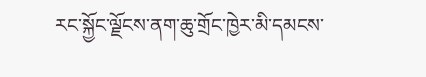རང་སྐྱོང་ལྗོངས་ནག་ཆུ་གྲོང་ཁྱེར་མི་དམངས་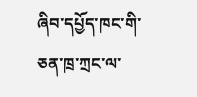ཞིབ་དཔྱོད་ཁང་གི་ཅན་ཁྲ་ཀྲང་ལ་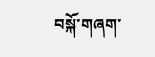བསྐོ་གཞག་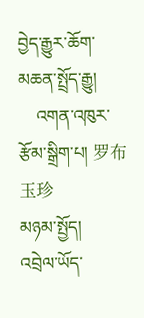བྱེད་རྒྱུར་ཆོག་མཆན་སྤྲོད་རྒྱུ།
    འགན་འཁུར་རྩོམ་སྒྲིག་པ། 罗布玉珍
མཉམ་སྤྱོད།
འབྲེལ་ཡོད་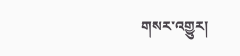གསར་འགྱུར།